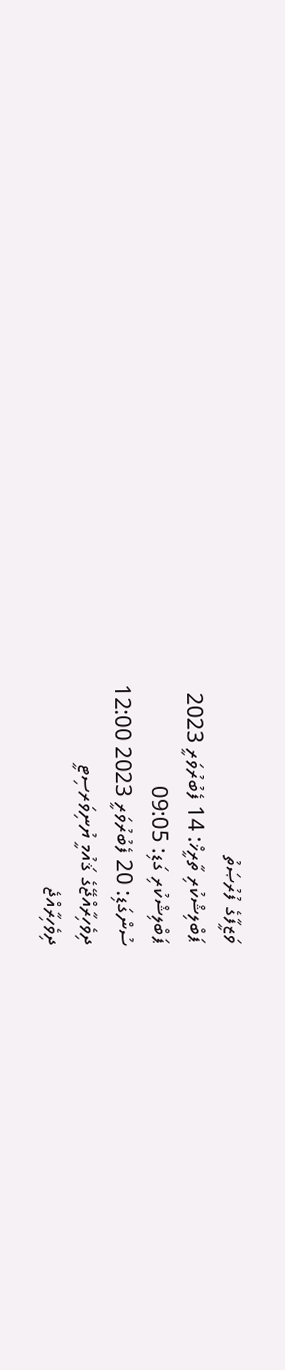ވަޒީފާގެ ފުރުޞަތު
ޕަބްލިޝްކުރި ތާރީޚް: 14 ފެބުރުވަރީ 2023
ޕަބްލިޝްކުރި ގަޑި: 09:05
ސުންގަޑި: 20 ފެބުރުވަރީ 2023 12:00
ދިވެހިރާއްޖޭގެ ޤައުމީ ޔުނިވަރސިޓީ
ދިވެހިރާއްޖެ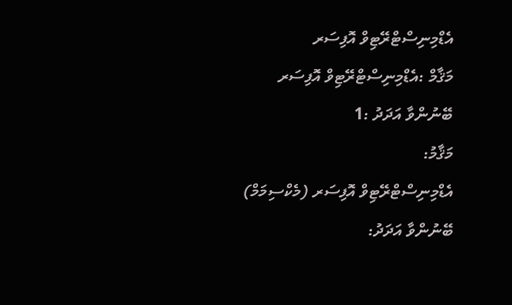އެޑްމިނިސްޓްރޭޓިވް އޮފިސަރ
މަޤާމް :އެޑްމިނިސްޓްރޭޓިވް އޮފިސަރ
ބޭނުންވާ އަދަދު :1
މަޤާމު:
އެޑްމިނިސްޓްރޭޓިވް އޮފިސަރ (މެކްސިމަމް)
ބޭނުންވާ އަދަދު: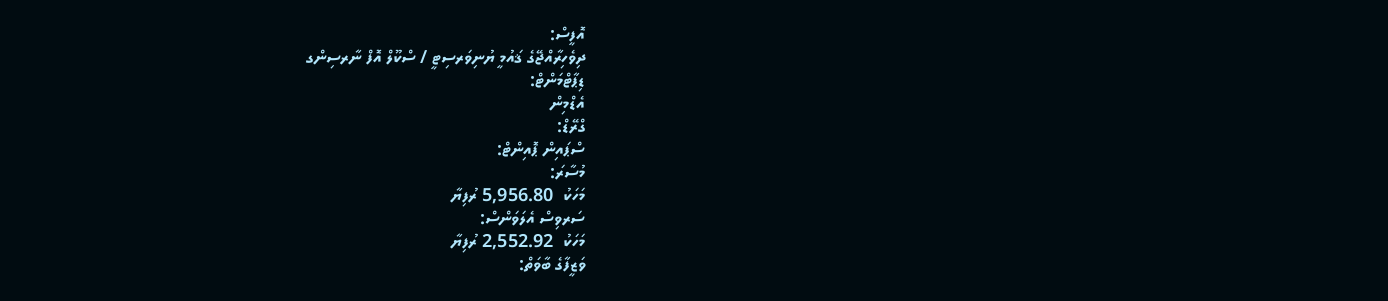އޮފީސް:
ދިވެހިރާއްޖޭގެ ޤައުމީ ޔުނިވަރސިޓީ / ސްކޫލް އޮފް ނާރސިންގ
ޑިޕާޓްމަންޓް:
އެޑްމިން
ގްރޭޑް:
ސްޕައިން ޕޮއިންޓް:
މުސާރަ:
މަހަކު  5,956.80 ރުފިޔާ
ސަރވިސް އެލަވަންސް:
މަހަކު  2,552.92 ރުފިޔާ
ވަޒީފާގެ ބާވަތް: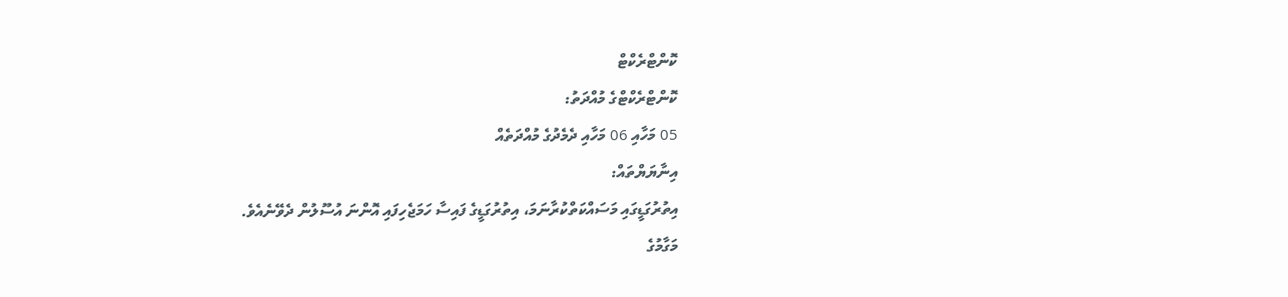ކޮންޓްރެކްޓް
ކޮންޓްރެކްޓްގެ މުއްދަތު:
05 މަހާއި 06 މަހާއި ދެމެދުގެ މުއްދަތެއް
އިނާޔަޔްތައް:
އިތުރުގަޑީގައި މަސައްކަތްކުރާނަމަ، އިތުރުގަޑީގެ ފައިސާ ހަމަޖެހިފައި އޮންނަ އުސޫލުން ދެވޭނެއެވެ.
މަގާމުގެ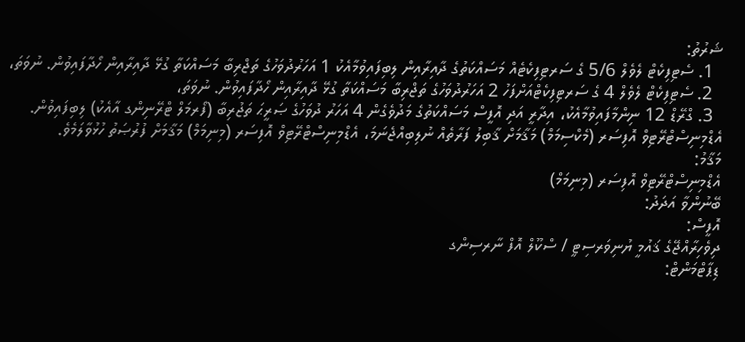ޝަރުތު:
  1. ސެޓިފިކެޓް ލެވެލް 5/6 ގެ ސަރޓިފިކެޓެއް މަސައްކަތުގެ ދާއިރާއިން ލިބިފައިވުމާއެކު 1 އަހަރުދުވަހުގެ ތަޖްރިބާ މަސައްކަތާ ގުޅޭ ދާއިރާއިން ހޯދާފައިވުން. ނުވަތަ،
  2. ސެޓިފިކެޓް ލެވެލް 4 ގެ ސަރޓިފިކެޓްއަށްފަހު 2 އަހަރުދުވަހުގެ ތަޖްރިބާ މަސައްކަތާ ގުޅޭ ދާއިރާއިން ހޯދާފައިވުން. ނުވަތަ،
  3. ގްރޭޑް 12 ނިންމާފައިވުމާއެކު، އިދާރީ އަދި އޮފީސް މަސައްކަތުގެ މަދުވެގެން 4 އަހަރު ދުވަހުގެ ޞަރީޙަ ތަޖުރިބާ (ފޯރމަލް ޓްރޭނިންގ އާއެކު) ލިބިފައިވުން.
އެޑްމިނިސްޓްރޭޓިވް އޮފިސަރ (މެކްސިމަމް) މަޤާމަށް ޤާބިލު ފަރާތެއް ނުލިބިއްޖެނަމަ، އެޑްމިނިސްޓްރޭޓިވް އޮފިސަރ (މިނިމަމް) މަޤާމަށް ފުރުޞަތު ހުޅުވާލަމެވެ.
މަޤާމު:
އެޑްމިނިސްޓްރޭޓިވް އޮފިސަރ (މިނިމަމް)
ބޭނުންވާ އަދަދު:
އޮފީސް:
ދިވެހިރާއްޖޭގެ ޤައުމީ ޔުނިވަރސިޓީ / ސްކޫލް އޮފް ނާރސިންގ
ޑިޕާޓްމަންޓް: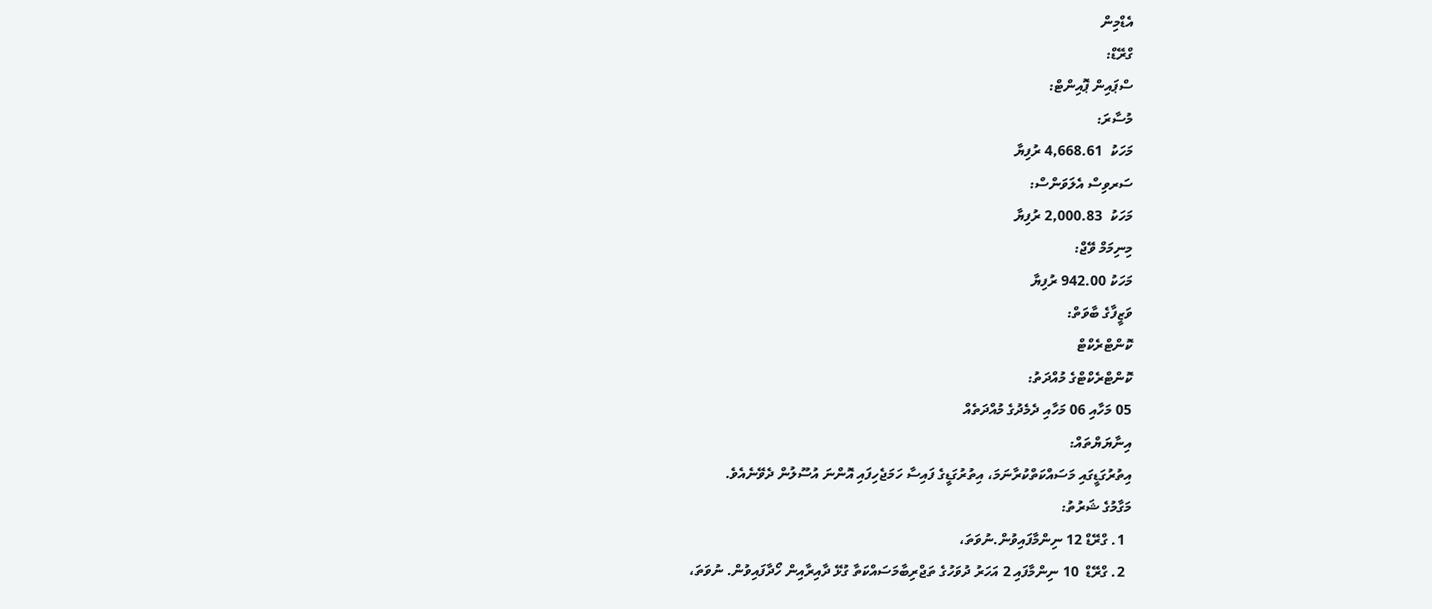އެޑްމިން
ގްރޭޑް:
ސްޕައިން ޕޮއިންޓް:
މުސާރަ:
މަހަކު  4,668.61 ރުފިޔާ
ސަރވިސް އެލަވަންސް:
މަހަކު  2,000.83 ރުފިޔާ
މިނިމަމް ވޭޖް:
މަހަކު 942.00 ރުފިޔާ
ވަޒީފާގެ ބާވަތް:
ކޮންޓްރެކްޓް
ކޮންޓްރެކްޓްގެ މުއްދަތު:
05 މަހާއި 06 މަހާއި ދެމެދުގެ މުއްދަތެއް
އިނާޔަޔްތައް:
އިތުރުގަޑީގައި މަސައްކަތްކުރާނަމަ، އިތުރުގަޑީގެ ފައިސާ ހަމަޖެހިފައި އޮންނަ އުސޫލުން ދެވޭނެއެވެ.
މަގާމުގެ ޝަރުތު:
  1. ގްރޭޑް 12 ނިންމާފައިވުން.ނުވަތަ،
  2. ގްރޭޑް  10 ނިންމާފައި 2 އަހަރު ދުވަހުގެ ތަޖްރިބާމަސައްކަތާ ގުޅޭ ދާއިރާއިން ހޯދާފައިވުން. ނުވަތަ،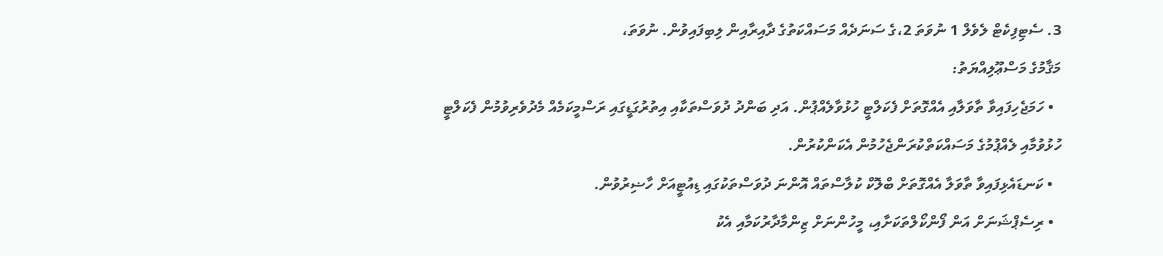3. ސެޓިފިކެޓް ލެވެލް 1 ނުވަތަ 2،ގެ ސަނަދެއް މަސައްކަތުގެ ދާއިރާއިން ލިބިފައިވުން. ނުވަތަ،
މަޤާމުގެ މަސްޢޫލިއްޔަތު:
  • ހަމަޖެހިފައިވާ ތާވަލާއި އެއްގޮތަށް ފެކަލްޓީ ހުޅުވާލެއްޕުން. އަދި ބަންދު ދުވަސްތަކާއި އިތުރުގަޑީގައި ރަސްމީކަމެއް މެދުވެރިވުމުން ފެކަލްޓީ ހުޅުވުމާއި ލެއްޕުމުގެ މަސައްކަތްކުރަންޖެހުމުން އެކަންކުރުން.
  • ކަނޑައެޅިފައިވާ ތާވަލާ އެއްގޮތަށް ބްލޮކް ކުލާސްތައް އޮންނަ ދުވަސްތަކުގައި ޑިއުޓީއަށް ހާޟިރުވުން.
  • ރިސެޕްޝަނަށް އަން ފޯންކޯލްތަކަށާއި، މީހުންނަށް ޒިންމާދާރުކަމާއި އެކު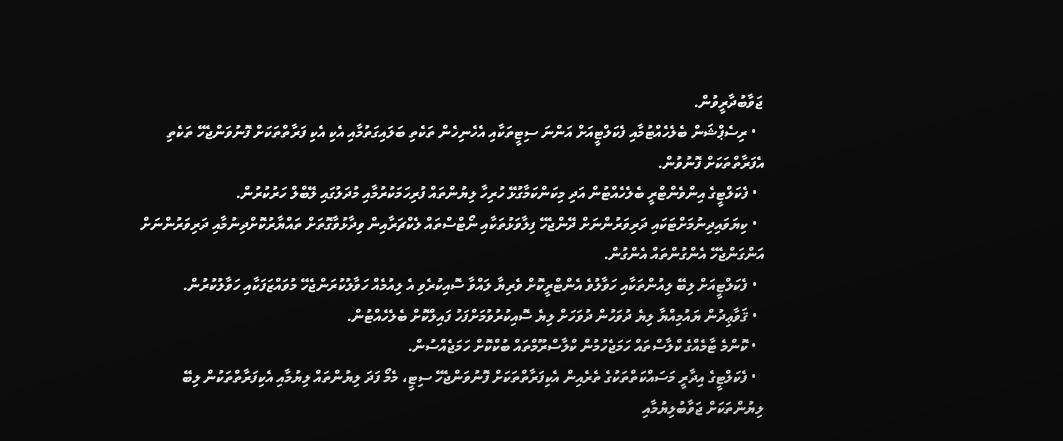ޖަވާބުދާރީވުން.
  • ރިސެޕްޝަން ބެލެހެއްޓުމާއި ފެކަލްޓީއަށް އަންނަ ސިޓީތަކާއި އެހެނިހެން ތަކެތި ބަލައިގަތުމާއި އެކި އެކި ފަރާތްތަކަށް ފޮނުވަންޖެހޭ ތަކެތި އެފަރާތްތަކަށް ފޮނުވުން.
  • ފެކަލްޓީގެ އިންވެންޓްރީ ބެލެހެއްޓުން އަދި މިކަންކަމާގުޅޭ ހުރިހާ ލިޔުންތައް ފުރިހަމަކުރުމާއި މުދަލުގައި ލޭބްލް ހަރުކުރުން.
  • ކިޔަވައިދިނުމަށްޓަކައި ދަރިވަރުންނަށް ދޭންޖެހޭ ފިލާވަޅުތަކާއި ނޯޓްސްތައް ލެކްޗަރާއިން ވިދާޅުވާގޮތަށް ތައްޔާރުކޮށްދިނުމާއި ދަރިވަރުންނަށް އަންގަންޖެހޭ އެންގުންތައް އެންގުން.
  • ފެކަލްޓީއަށް ލިބޭ ލިއުންތަކާއި ހަވާލުވެ އެންޓްރީކޮށް ވެރިޔާ ލައްވާ ސޮއިކުރެވި އެ ލިއުމެއް ހަވާލުކުރަންޖެހޭ މުވައްޒަފަކާއި ހަވާލުކުރުން.
  • ޤަވާޢިދުން ޔައުމިއްޔާ ލިޔެ ދުވަހުން ދުވަހަށް ލިޔެ ސޮއިކުރުވުމަށްފަހު ފައިލްކޮށް ބެލެހެއްޓުން.
  • ކޮންމެ ޓާމެއްގެ ކްލާސްތައް ހަމަޖެހުމުން ކްލާސްރޫމްތައް ބުކްކޮށް ހަމަޖެއްސުން.
  • ފެކަލްޓީގެ އިދާރީ މަސައްކަތްތަކުގެ ތެރެއިން އެކިފަރާތްތަކަށް ފޮނުވަންޖެހޭ ސިޓީ، މެމޯ ފަދަ ލިޔުންތައް ލިޔުމާއި އެކިފަރާތްތަކުން ލިބޭ ލިޔުންތަކަށް ޖަވާބުލިޔުމާއި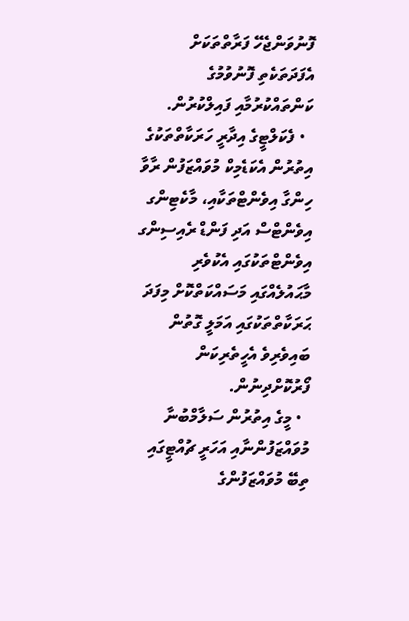ފޮނުވަންޖެހޭ ފަރާތްތަކަށް އެފަދަތަކެތި ފޮނުވުމުގެ ކަންތައްކުރުމާއި ފައިލްކުރުން.
  • ފެކަލްޓީގެ އިދާރީ ހަރަކާތްތަކުގެ އިތުރުން އެކަޑެމިކް މުވައްޒަފުން ރާވާ ހިންގާ އިވެންޓްތަކާއި، މާކެޓިންގ އިވެންޓްސް އަދި ފަންޑް ރެއިސިންގ އިވެންޓްތަކުގައި އެކުވެރި މާޙައުލެއްގައި މަސައްކަތްކޮށް މިފަދަ ޙަރަކާތްތަކުގައި އަމަލީ ގޮތުން ބައިވެރިވެ އެހީތެރިކަން ފޯރުކޮށްދިނުން.
  • މީގެ އިތުރުން ސަލާމްބުނާ މުވައްޒަފުންނާއި އަހަރީ ޗުއްޓީގައި ތިބޭ މުވައްޒަފުންގެ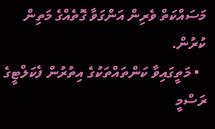މަސައްކަތް ވެރިން އަންގަވާ ގޮތެއްގެ މަތިން ކުރުން.
  • މަތީގައިވާ ކަންތައްތަކުގެ އިތުރުން ފެކަލްޓީގެ ރަސްމީ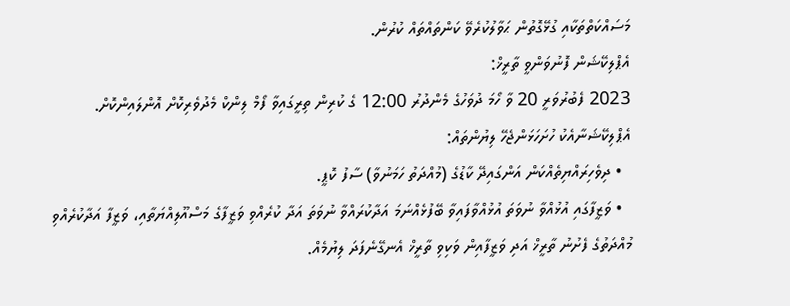މަސައްކަތްތަކާއި ގުޅޭގޮތުން ޙަވާލުކުރެވޭ ކަންތައްތައް ކުރުން.
އެޕްލިކޭޝަން ފޮނުވަންވީ ތާރީޚް:
2023 ފެބުރުވަރީ 20 ވާ ހޯމަ ދުވަހުގެ މެންދުރު 12:00 ގެ ކުރިން ތިރީގައިވާ ފޯމް ލިންކް މެދުވެރިކޮށް އޮންލައިންކޮށް.
އެޕްލިކޭޝަނާއެކު ހުށަހަޅަންޖެހޭ ލިޔުންތައް:
  • ދިވެހިރައްޔިތެއްކަން އަންގައިދޭ ކާޑުގެ (މުއްދަތު ހަމަނުވާ) ސާފު ކޮޕީ.
  • ވަޒީފާގައި އުޅުއްވާ ނުވަތަ އުޅުއްވާފައިވާ ބޭފުޅެއްނަމަ އަދާކުރައްވާ ނުވަތަ އަދާ ކުރެއްވި ވަޒީފާގެ މަސްއޫލިއްޔަތާއި، ވަޒީފާ އަދާކުރެއްވި މުއްދަތުގެ ފެށުނު ތާރީޚް އަދި ވަޒީފާއިން ވަކިވި ތާރީޚް އެނގޭނެފަދަ ލިޔުމެއް.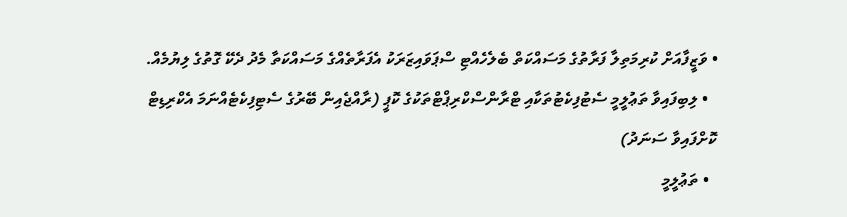• ވަޒީފާއަށް ކުރިމަތިލާ ފަރާތުގެ މަސައްކަތް ބެލެހެއްޓި ސްޕަވައިޒަރަކު އެފަރާތެއްގެ މަސައްކަތާ މެދު ދެކޭ ގޮތުގެ ލިޔުމެއް.
  • ލިބިފައިވާ ތަޢުލީމީ ސެޓުފިކެޓުތަކާއި ޓްރާންސްކްރިޕްޓްތަކުގެ ކޮޕީ (ރާއްޖެއިން ބޭރުގެ ސެޓިފިކެޓެއްނަމަ އެކްރިޑިޓް ކޮށްފައިވާ ސަނަދު)
  • ތަޢުލީމީ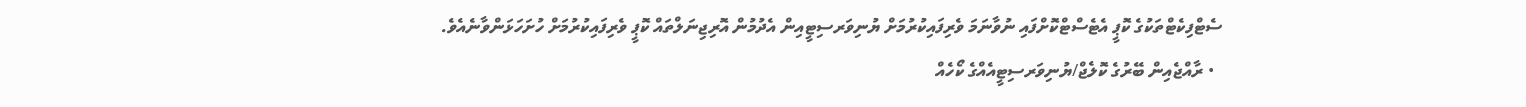ސެޓްފިކެޓްތަކުގެ ކޮޕީ އެޓެސްޓްކޮށްފައި ނުވާނަމަ ވެރިފައިކުރުމަށް ޔުނިވަރސިޓީއިން އެދުމުން އޮރިޖިނަލްތައް ކޮޕީ ވެރިފައިކުރުމަށް ހުށަހަޅަންވާނެއެވެ.
  • ރާއްޖެއިން ބޭރުގެ ކޮލެޖް/ޔުނިވަރސިޓީއެއްގެ ކޯހެއް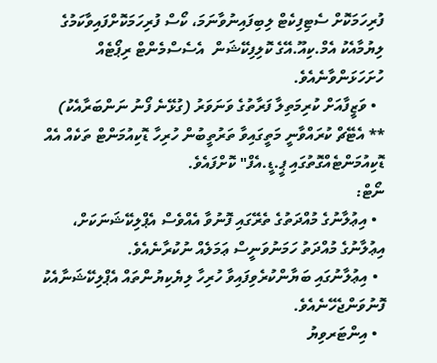ފުރިހަމަކޮށް ސެޓިފިކެޓް ލިބިފައިނުވާނަމަ، ކޯސް ފުރިހަމަކޮށްފައިވާކަމުގެ ލިޔުމާއެކު އެމް.ކިއޫ.އޭގެ ކޮލިފިކޭޝަން  އެސެސްމެންޓް ރިޕޯޓެއް ހުށަހަޅަންވާނެއެވެ.
  • ވަޒީފާއަށް ކުރިމަތިލާ ފަރާތުގެ ވަނަވަރު (ގުޅޭނެ ފޯނު ނަންބަރާއެކު)
** އެޓޭޗް ކުރައްވާނީ މަތީގައިވާ ތަރުތީބުން ހުރިހާ ޑޮކިއުމަންޓް ތަކެއް އެއް ޑޮކިއުމަންޓެއްގޮތުގައި ޕީ.ޑީ.އެފް" ކޮށްފައެވެ.
ނޯޓް:
  • އިޢުލާނުގެ މުއްދަތުގެ ތެރޭގައި ފޮނުވާ އެއްވެސް އެޕްލިކޭޝަނަކަށް، އިޢުލާނުގެ މުއްދަތު ހަމަނުވަނީސް ޢަމަލެއް ނުކުރާނެއެވެ.
  • އިޢުލާނުގައި ބަޔާންކުރެވިފައިވާ ހުރިހާ ލިޔެކިޔުންތައް އެޕްލިކޭޝަނާއެކު ފޮނުވަންޖެހޭނެއެވެ.
  • އިންޓަރވިޔު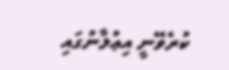ކުރެވޭނީ އިޢުލާނުގައި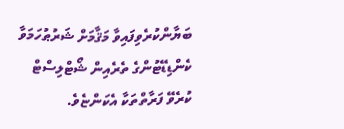ބަޔާންކުރެވިފައިވާ މަޤާމަށް ޝަރުޠުހަމަވާ ކެންޑިޑޭޓުންގެ ތެރެއިން ޝޯޓްލިސްޓް ކުރެވޭ ފަރާތްތަކާ އެކަންޏެވެ.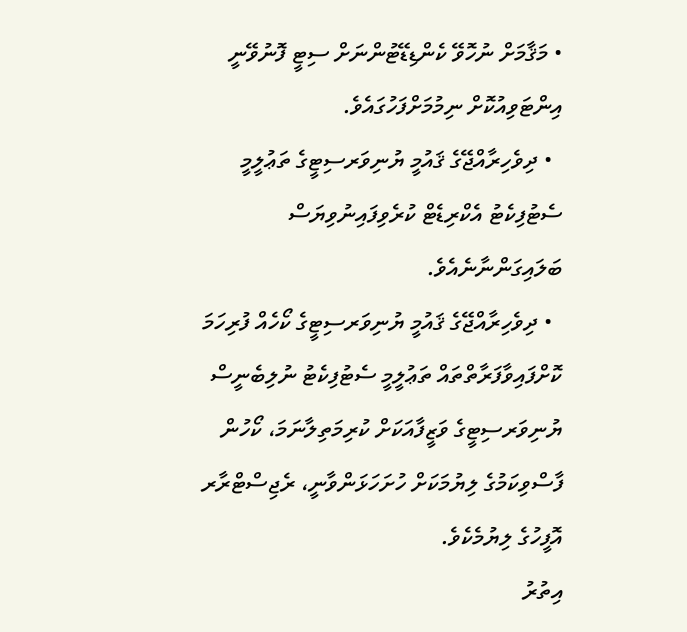• މަޤާމަށް ނުހޮވޭ ކެންޑިޑޭޓުންނަށް ސިޓީ ފޮނުވޭނީ އިންޓަވިއުކޮށް ނިމުމަށްފަހުގައެވެ.
  • ދިވެހިރާއްޖޭގެ ޤައުމީ ޔުނިވަރސިޓީގެ ތަޢުލީމީ ސެޓުފިކެޓު އެކްރިޑެޓް ކުރެވިފައިނުވިޔަސް ބަލައިގަންނާނެއެވެ.
  • ދިވެހިރާއްޖޭގެ ޤައުމީ ޔުނިވަރސިޓީގެ ކޯހެއް ފުރިހަމަ ކޮށްފައިވާފަރާތްތައް ތަޢުލީމީ ސެޓުފިކެޓު ނުލިބެނީސް ޔުނިވަރސިޓީގެ ވަޒީފާއަކަށް ކުރިމަތިލާނަމަ، ކޯހުން ފާސްވިކަމުގެ ލިޔުމަކަށް ހުށަހަޅަންވާނީ، ރެޖިސްޓްރާރ އޮފީހުގެ ލިޔުމެކެވެ.
އިތުރު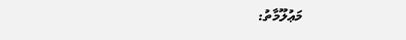މަޢުލޫމާތު: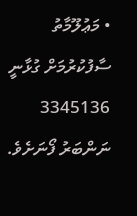• މަޢުލޫމާތު ސާފުކުރުމަށް ގުޅާނީ 3345136 ނަންބަރު ފޯނަށެވެ.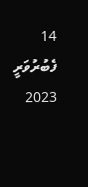14 ފެބުރުވަރީ 2023